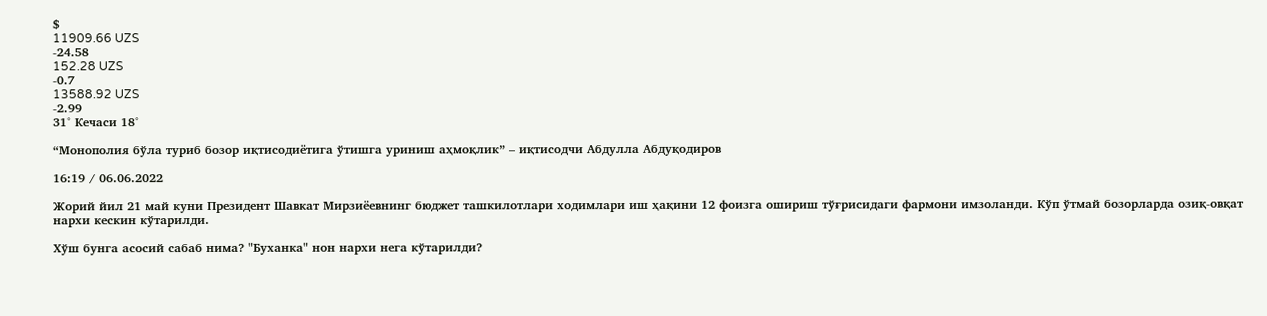$
11909.66 UZS
-24.58
152.28 UZS
-0.7
13588.92 UZS
-2.99
31° Кечаси 18°

“Монополия бўла туриб бозор иқтисодиётига ўтишга уриниш аҳмоқлик” – иқтисодчи Абдулла Абдуқодиров

16:19 / 06.06.2022

Жорий йил 21 май куни Президент Шавкат Мирзиёевнинг бюджет ташкилотлари ходимлари иш ҳақини 12 фоизга ошириш тўғрисидаги фармони имзоланди. Кўп ўтмай бозорларда озиқ-овқат нархи кескин кўтарилди.

Хўш бунга асосий сабаб нима? "Буханка" нон нархи нега кўтарилди?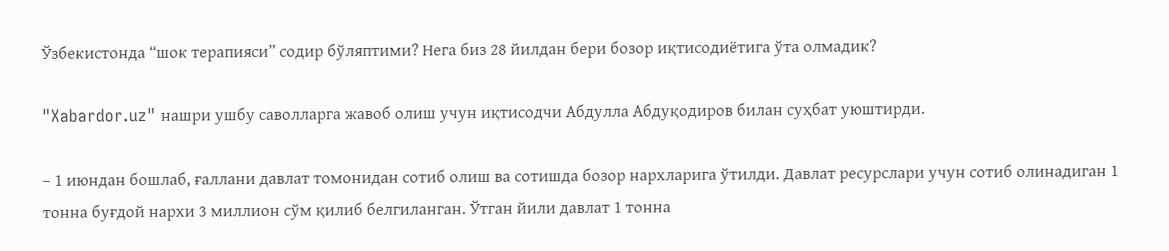Ўзбекистонда “шок терапияси” содир бўляптими? Нега биз 28 йилдан бери бозор иқтисодиётига ўта олмадик?

"Xabardor.uz" нашри ушбу саволларга жавоб олиш учун иқтисодчи Абдулла Абдуқодиров билан суҳбат уюштирди.

– 1 июндан бошлаб, ғаллани давлат томонидан сотиб олиш ва сотишда бозор нархларига ўтилди. Давлат ресурслари учун сотиб олинадиган 1 тонна буғдой нархи 3 миллион сўм қилиб белгиланган. Ўтган йили давлат 1 тонна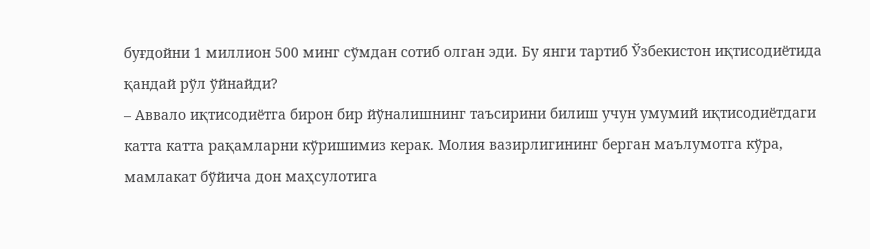буғдойни 1 миллион 500 минг сўмдан сотиб олган эди. Бу янги тартиб Ўзбекистон иқтисодиётида қандай рўл ўйнайди?
– Аввало иқтисодиётга бирон бир йўналишнинг таъсирини билиш учун умумий иқтисодиётдаги катта катта рақамларни кўришимиз керак. Молия вазирлигининг берган маълумотга кўра, мамлакат бўйича дон маҳсулотига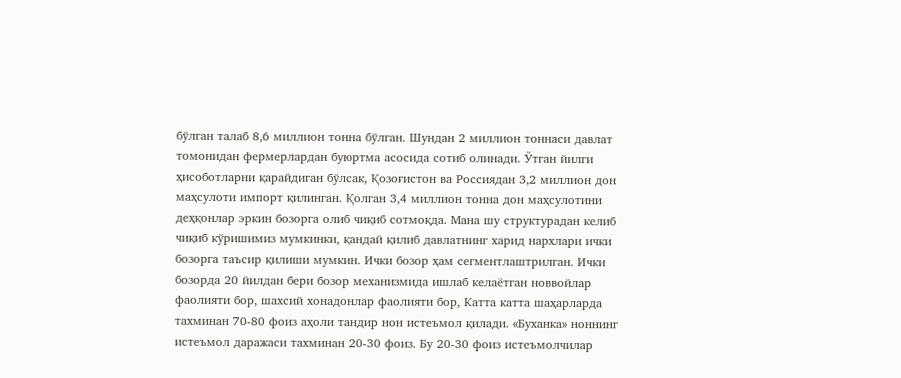бўлган талаб 8,6 миллион тонна бўлган. Шундан 2 миллион тоннаси давлат томонидан фермерлардан буюртма асосида сотиб олинади. Ўтган йилги ҳисоботларни қарайдиган бўлсак, Қозоғистон ва Россиядан 3,2 миллион дон маҳсулоти импорт қилинган. Қолган 3,4 миллион тонна дон маҳсулотини деҳқонлар эркин бозорга олиб чиқиб сотмоқда. Мана шу структурадан келиб чиқиб кўришимиз мумкинки, қандай қилиб давлатнинг харид нархлари ички бозорга таъсир қилиши мумкин. Ички бозор ҳам сегментлаштрилган. Ички бозорда 20 йилдан бери бозор механизмида ишлаб келаётган новвойлар фаолияти бор, шахсий хонадонлар фаолияти бор, Катта катта шаҳарларда тахминан 70-80 фоиз аҳоли тандир нон истеъмол қилади. «Буханка» ноннинг истеъмол даражаси тахминан 20-30 фоиз. Бу 20-30 фоиз истеъмолчилар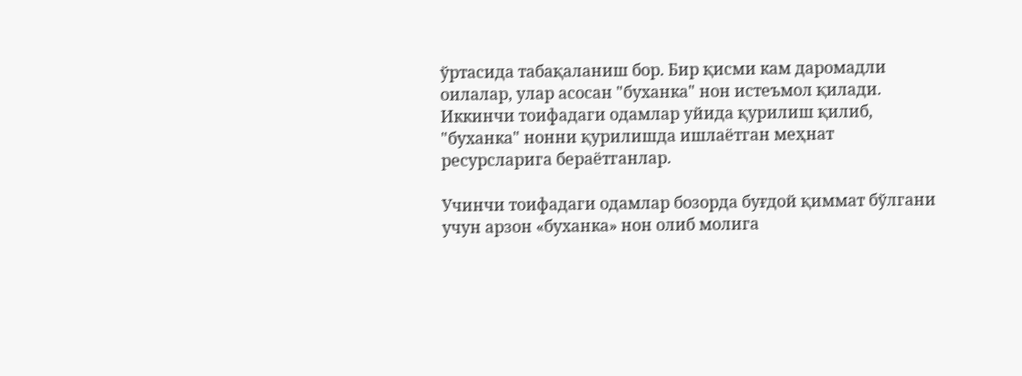ўртасида табақаланиш бор. Бир қисми кам даромадли оилалар, улар асосан "буханка" нон истеъмол қилади. Иккинчи тоифадаги одамлар уйида қурилиш қилиб, "буханка" нонни қурилишда ишлаётган меҳнат ресурсларига бераётганлар.

Учинчи тоифадаги одамлар бозорда буғдой қиммат бўлгани учун арзон «буханка» нон олиб молига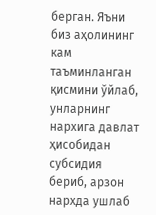берган. Яъни биз аҳолининг кам таъминланган қисмини ўйлаб, унларнинг нархига давлат ҳисобидан субсидия бериб, арзон нархда ушлаб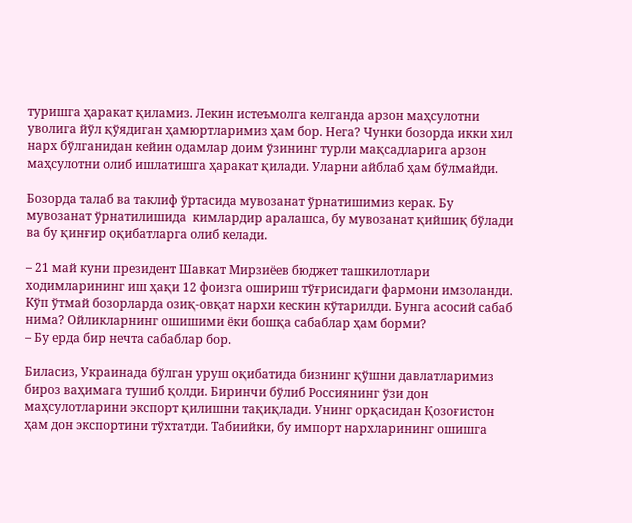туришга ҳаракат қиламиз. Лекин истеъмолга келганда арзон маҳсулотни уволига йўл қўядиган ҳамюртларимиз ҳам бор. Нега? Чунки бозорда икки хил нарх бўлганидан кейин одамлар доим ўзининг турли мақсадларига арзон маҳсулотни олиб ишлатишга ҳаракат қилади. Уларни айблаб ҳам бўлмайди.

Бозорда талаб ва таклиф ўртасида мувозанат ўрнатишимиз керак. Бу мувозанат ўрнатилишида  кимлардир аралашса, бу мувозанат қийшиқ бўлади ва бу қинғир оқибатларга олиб келади.

– 21 май куни президент Шавкат Мирзиёев бюджет ташкилотлари ходимларининг иш ҳақи 12 фоизга ошириш тўғрисидаги фармони имзоланди. Кўп ўтмай бозорларда озиқ-овқат нархи кескин кўтарилди. Бунга асосий сабаб нима? Ойликларнинг ошишими ёки бошқа сабаблар ҳам борми?
– Бу ерда бир нечта сабаблар бор.

Биласиз, Украинада бўлган уруш оқибатида бизнинг қўшни давлатларимиз бироз ваҳимага тушиб қолди. Биринчи бўлиб Россиянинг ўзи дон маҳсулотларини экспорт қилишни тақиқлади. Унинг орқасидан Қозоғистон ҳам дон экспортини тўхтатди. Табиийки, бу импорт нархларининг ошишга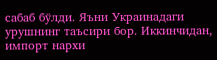сабаб бўлди. Яъни Украинадаги урушнинг таъсири бор. Иккинчидан, импорт нархи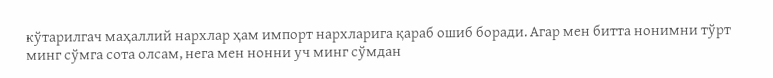кўтарилгач маҳаллий нархлар ҳам импорт нархларига қараб ошиб боради. Агар мен битта нонимни тўрт минг сўмга сота олсам, нега мен нонни уч минг сўмдан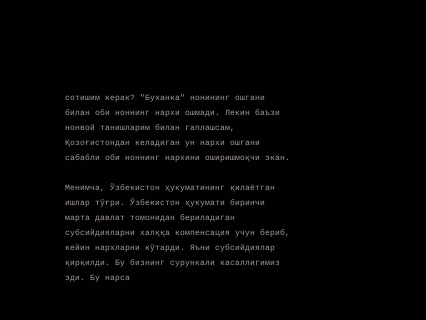сотишим керак? "Буханка" нонининг ошгани билан оби ноннинг нархи ошмади. Лекин баъзи нонвой танишларим билан гаплашсам, Қозоғистондан келадиган ун нархи ошгани сабабли оби ноннинг нархини оширишмоқчи экан.

Менимча, Ўзбекистон ҳукуматининг қилаётган ишлар тўғри. Ўзбекистон ҳукумати биринчи марта давлат томонидан бериладиган субсийдияларни халққа компенсация учун бериб, кейин нархларни кўтарди. Яъни субсийдиялар қирқилди. Бу бизнинг сурункали касаллигимиз эди. Бу нарса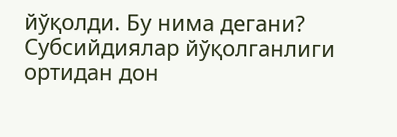йўқолди. Бу нима дегани? Субсийдиялар йўқолганлиги ортидан дон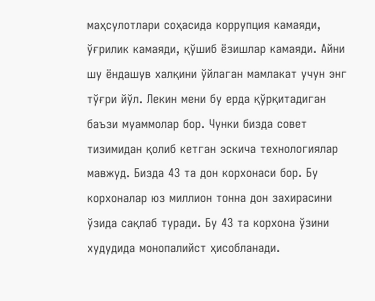маҳсулотлари соҳасида коррупция камаяди, ўғрилик камаяди, қўшиб ёзишлар камаяди. Айни шу ёндашув халқини ўйлаган мамлакат учун энг тўғри йўл. Лекин мени бу ерда қўрқитадиган баъзи муаммолар бор. Чунки бизда совет тизимидан қолиб кетган эскича технологиялар мавжуд. Бизда 43 та дон корхонаси бор. Бу корхоналар юз миллион тонна дон захирасини ўзида сақлаб туради. Бу 43 та корхона ўзини худудида монопалийст ҳисобланади.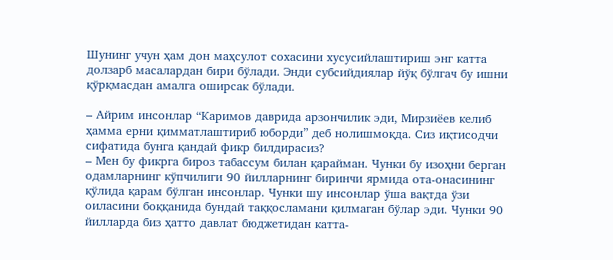Шунинг учун ҳам дон маҳсулот сохасини хусусийлаштириш энг катта долзарб масалардан бири бўлади. Энди субсийдиялар йўқ бўлгач бу ишни қўрқмасдан амалга оширсак бўлади.

– Айрим инсонлар “Каримов даврида арзончилик эди, Мирзиёев келиб ҳамма ерни қимматлаштириб юборди” деб нолишмоқда. Сиз иқтисодчи сифатида бунга қандай фикр билдирасиз?
– Мен бу фикрга бироз табассум билан қарайман. Чунки бу изоҳни берган одамларнинг кўпчилиги 90 йилларнинг биринчи ярмида ота-онасининг қўлида қарам бўлган инсонлар. Чунки шу инсонлар ўша вақтда ўзи оиласини боққанида бундай таққосламани қилмаган бўлар эди. Чунки 90 йилларда биз ҳатто давлат бюджетидан катта-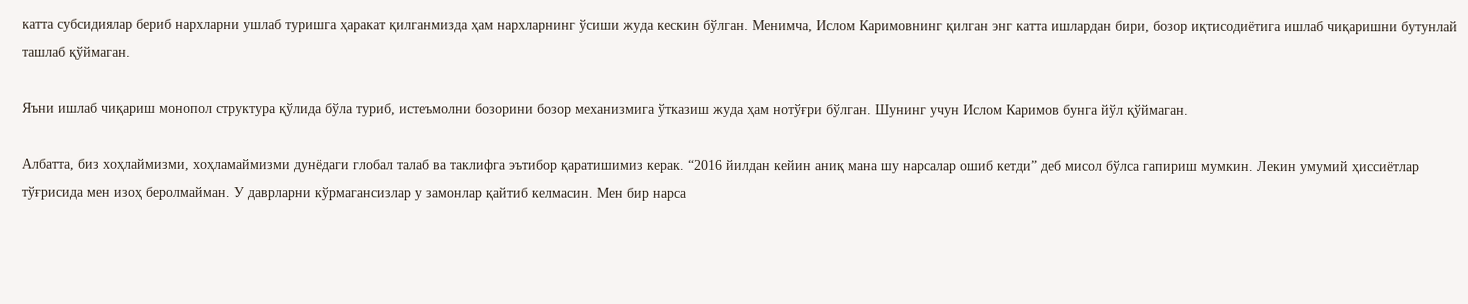катта субсидиялар бериб нархларни ушлаб туришга ҳаракат қилганмизда ҳам нархларнинг ўсиши жуда кескин бўлган. Менимча, Ислом Каримовнинг қилган энг катта ишлардан бири, бозор иқтисодиётига ишлаб чиқаришни бутунлай ташлаб қўймаган.

Яъни ишлаб чиқариш монопол структура қўлида бўла туриб, истеъмолни бозорини бозор механизмига ўтказиш жуда ҳам нотўғри бўлган. Шунинг учун Ислом Каримов бунга йўл қўймаган.

Албатта, биз хоҳлаймизми, хоҳламаймизми дунёдаги глобал талаб ва таклифга эътибор қаратишимиз керак. “2016 йилдан кейин аниқ мана шу нарсалар ошиб кетди” деб мисол бўлса гапириш мумкин. Лекин умумий ҳиссиётлар тўғрисида мен изоҳ беролмайман. У даврларни кўрмагансизлар у замонлар қайтиб келмасин. Мен бир нарса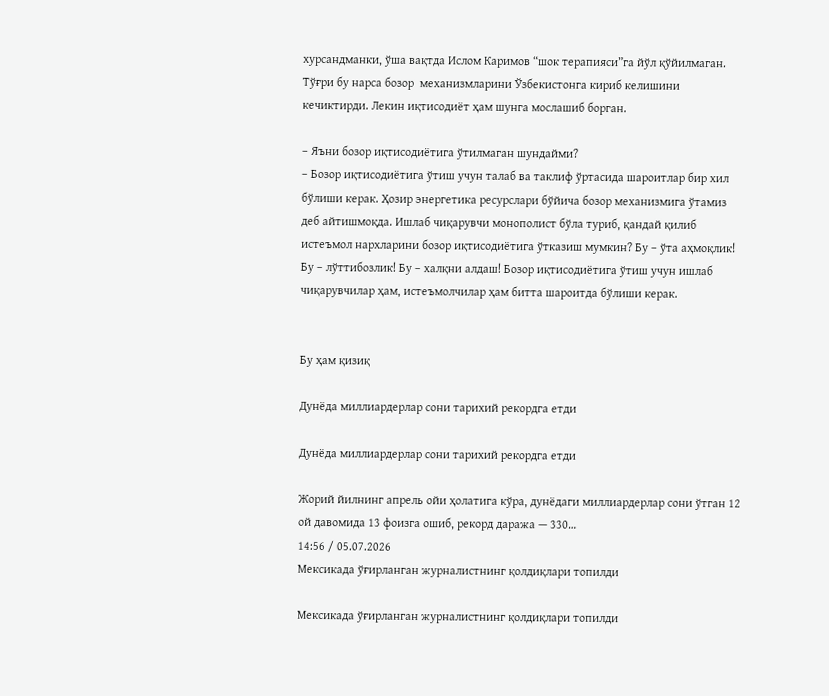хурсандманки, ўша вақтда Ислом Каримов “шок терапияси”га йўл қўйилмаган. Тўғри бу нарса бозор  механизмларини Ўзбекистонга кириб келишини кечиктирди. Лекин иқтисодиёт ҳам шунга мослашиб борган.

– Яъни бозор иқтисодиётига ўтилмаган шундайми?
– Бозор иқтисодиётига ўтиш учун талаб ва таклиф ўртасида шароитлар бир хил бўлиши керак. Ҳозир энергетика ресурслари бўйича бозор механизмига ўтамиз деб айтишмоқда. Ишлаб чиқарувчи монополист бўла туриб, қандай қилиб истеъмол нархларини бозор иқтисодиётига ўтказиш мумкин? Бу – ўта аҳмоқлик! Бу – лўттибозлик! Бу – халқни алдаш! Бозор иқтисодиётига ўтиш учун ишлаб чиқарувчилар ҳам, истеъмолчилар ҳам битта шароитда бўлиши керак.


Бу ҳам қизиқ

Дунёда миллиардерлар сони тарихий рекордга етди

Дунёда миллиардерлар сони тарихий рекордга етди

Жорий йилнинг апрель ойи ҳолатига кўра, дунёдаги миллиардерлар сони ўтган 12 ой давомида 13 фоизга ошиб, рекорд даража — 330…
14:56 / 05.07.2026
Мексикада ўғирланган журналистнинг қолдиқлари топилди

Мексикада ўғирланган журналистнинг қолдиқлари топилди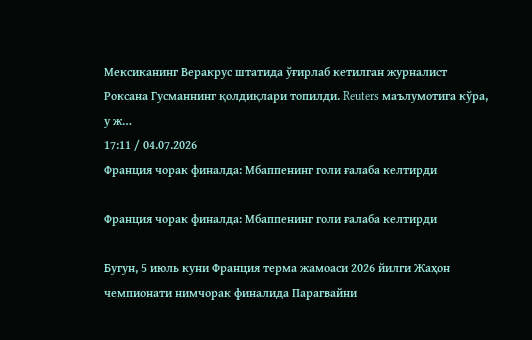Мексиканинг Веракрус штатида ўғирлаб кетилган журналист Роксана Гусманнинг қолдиқлари топилди. Reuters маълумотига кўра, у ж…
17:11 / 04.07.2026
Франция чорак финалда: Мбаппенинг голи ғалаба келтирди

Франция чорак финалда: Мбаппенинг голи ғалаба келтирди

Бугун, 5 июль куни Франция терма жамоаси 2026 йилги Жаҳон чемпионати нимчорак финалида Парагвайни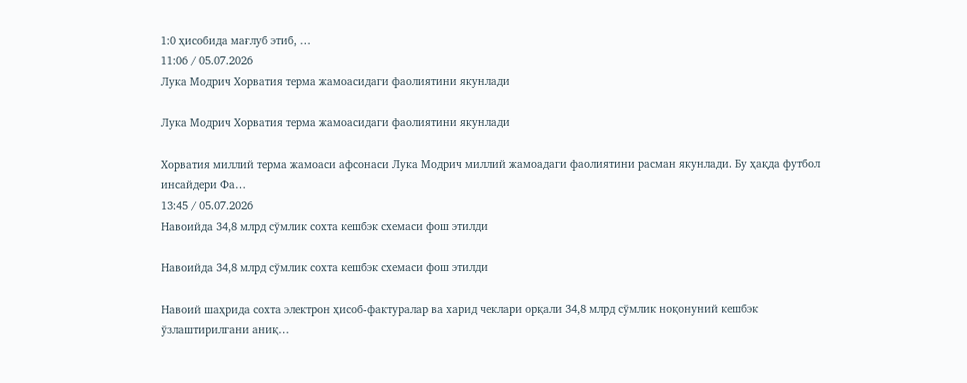1:0 ҳисобида мағлуб этиб, …
11:06 / 05.07.2026
Лука Модрич Хорватия терма жамоасидаги фаолиятини якунлади

Лука Модрич Хорватия терма жамоасидаги фаолиятини якунлади

Хорватия миллий терма жамоаси афсонаси Лука Модрич миллий жамоадаги фаолиятини расман якунлади. Бу ҳақда футбол инсайдери Фа…
13:45 / 05.07.2026
Навоийда 34,8 млрд сўмлик сохта кешбэк схемаси фош этилди

Навоийда 34,8 млрд сўмлик сохта кешбэк схемаси фош этилди

Навоий шаҳрида сохта электрон ҳисоб-фактуралар ва харид чеклари орқали 34,8 млрд сўмлик ноқонуний кешбэк ўзлаштирилгани аниқ…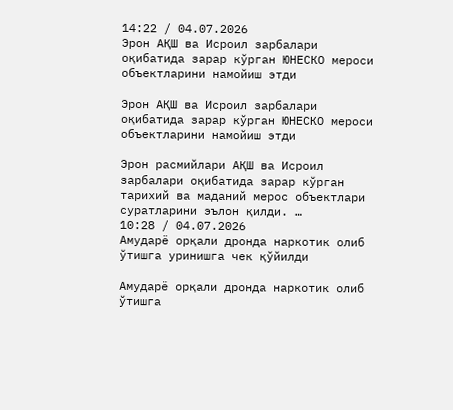14:22 / 04.07.2026
Эрон АҚШ ва Исроил зарбалари оқибатида зарар кўрган ЮНЕСКО мероси объектларини намойиш этди

Эрон АҚШ ва Исроил зарбалари оқибатида зарар кўрган ЮНЕСКО мероси объектларини намойиш этди

Эрон расмийлари АҚШ ва Исроил зарбалари оқибатида зарар кўрган тарихий ва маданий мерос объектлари суратларини эълон қилди. …
10:28 / 04.07.2026
Амударё орқали дронда наркотик олиб ўтишга уринишга чек қўйилди

Амударё орқали дронда наркотик олиб ўтишга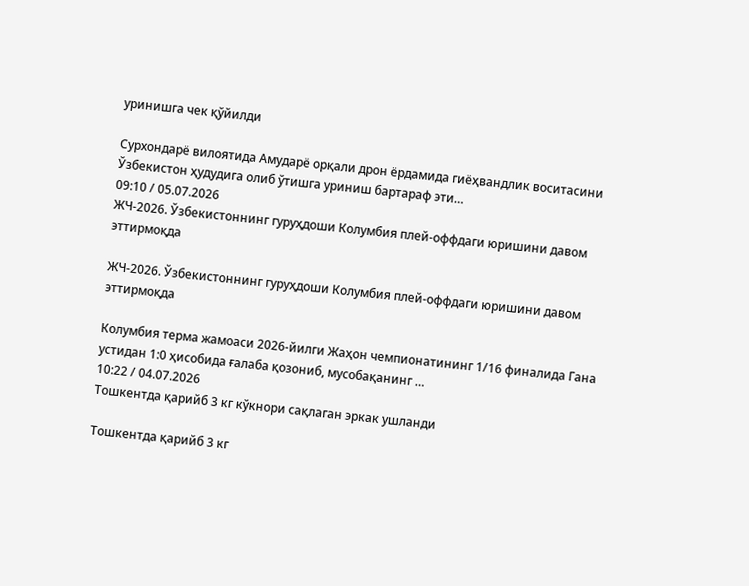уринишга чек қўйилди

Сурхондарё вилоятида Амударё орқали дрон ёрдамида гиёҳвандлик воситасини Ўзбекистон ҳудудига олиб ўтишга уриниш бартараф эти…
09:10 / 05.07.2026
ЖЧ-2026. Ўзбекистоннинг гуруҳдоши Колумбия плей-оффдаги юришини давом эттирмоқда

ЖЧ-2026. Ўзбекистоннинг гуруҳдоши Колумбия плей-оффдаги юришини давом эттирмоқда

Колумбия терма жамоаси 2026-йилги Жаҳон чемпионатининг 1/16 финалида Гана устидан 1:0 ҳисобида ғалаба қозониб, мусобақанинг …
10:22 / 04.07.2026
Тошкентда қарийб 3 кг кўкнори сақлаган эркак ушланди

Тошкентда қарийб 3 кг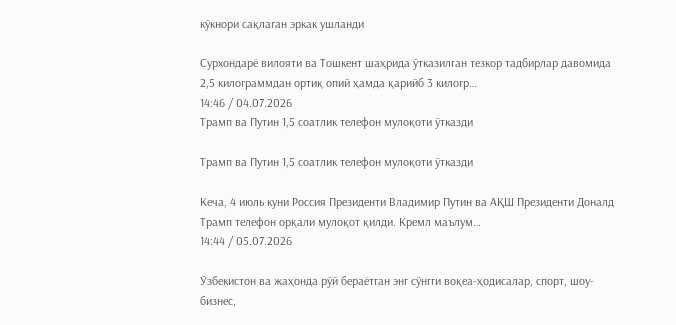кўкнори сақлаган эркак ушланди

Сурхондарё вилояти ва Тошкент шаҳрида ўтказилган тезкор тадбирлар давомида 2,5 килограммдан ортиқ опий ҳамда қарийб 3 килогр…
14:46 / 04.07.2026
Трамп ва Путин 1,5 соатлик телефон мулоқоти ўтказди

Трамп ва Путин 1,5 соатлик телефон мулоқоти ўтказди

Кеча, 4 июль куни Россия Президенти Владимир Путин ва АҚШ Президенти Доналд Трамп телефон орқали мулоқот қилди. Кремл маълум…
14:44 / 05.07.2026

Ўзбекистон ва жаҳонда рўй бераётган энг сўнгги воқеа-ҳодисалар, спорт, шоу-бизнес,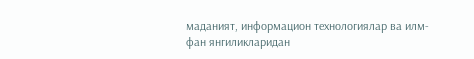маданият, информацион технологиялар ва илм-фан янгиликларидан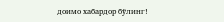доимо хабардор бўлинг!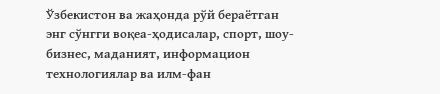Ўзбекистон ва жаҳонда рўй бераётган энг сўнгги воқеа-ҳодисалар, спорт, шоу-бизнес, маданият, информацион технологиялар ва илм-фан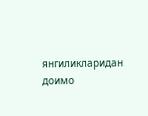янгиликларидан доимо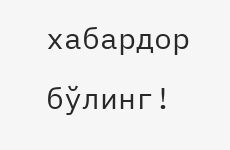хабардор бўлинг!